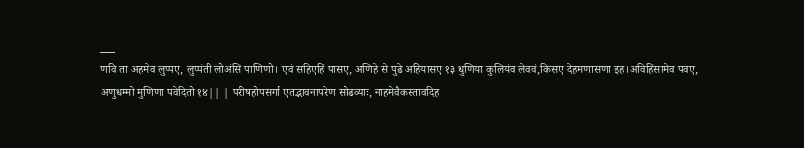___
णवि ता अहमेव लुप्पए, लुप्पंती लोअंसि पाणिणो। एवं सहिएहिं पासए, अणिहे से पुढे अहियासए १३ धुणिया कुलियंव लेववं,किसए देहमणासणा इह।अविहिंसामेव पवए, अणुधम्मो मुणिणा पवेदितो १४|| | परीषहोपसर्गा एतद्भावनापरेण सोढव्याः, नाहमेवैकस्तावदिह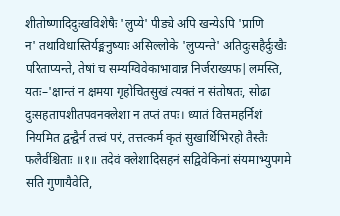शीतोष्णादिदुःखविशेषैः 'लुप्ये' पीड्ये अपि खन्येऽपि 'प्राणि
न' तथाविधास्तिर्यङ्मनुष्याः असिल्लोके 'लुप्यन्ते' अतिदुःसहैर्दुःखैः परिताप्यन्ते, तेषां च सम्यग्विवेकाभावान्न निर्जराख्यफ|लमस्ति, यतः–'क्षान्तं न क्षमया गृहोचितसुखं त्यक्तं न संतोषतः, सोढा दुःसहतापशीतपवनक्लेशा न तप्तं तपः। ध्यातं वित्तमहर्निशं नियमित द्वन्द्वैर्न तत्त्वं परं, तत्तत्कर्म कृतं सुखार्थिभिरहो तैस्तैः फलैर्वश्चिताः ॥१॥ तदेवं क्लेशादिसहनं सद्विवेकिनां संयमाभ्युपगमे सति गुणायैवेति,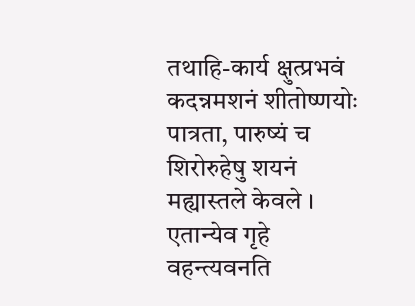तथाहि-कार्य क्षुत्प्रभवं कदन्नमशनं शीतोष्णयोः पात्रता, पारुष्यं च शिरोरुहेषु शयनं मह्यास्तले केवले । एतान्येव गृहे वहन्त्यवनति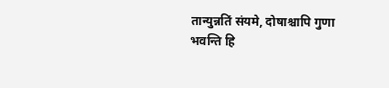तान्युन्नतिं संयमे, दोषाश्चापि गुणा भवन्ति हि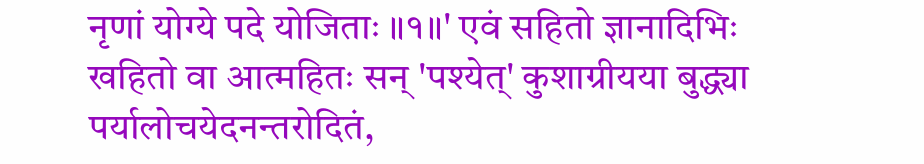नृणां योग्ये पदे योजिताः ॥१॥' एवं सहितो ज्ञानादिभिः खहितो वा आत्महितः सन् 'पश्येत्' कुशाग्रीयया बुद्ध्या पर्यालोचयेदनन्तरोदितं,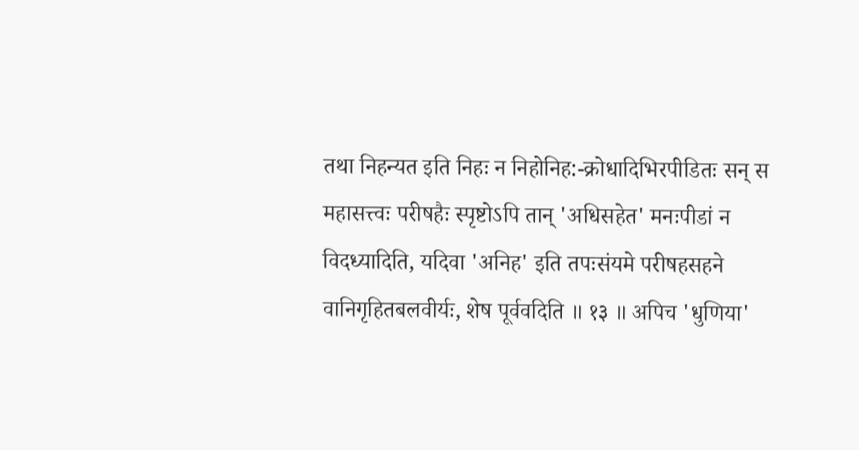तथा निहन्यत इति निहः न निहोनिह:-क्रोधादिभिरपीडितः सन् स महासत्त्वः परीषहैः स्पृष्टोऽपि तान् 'अधिसहेत' मनःपीडां न विदध्यादिति, यदिवा 'अनिह' इति तपःसंयमे परीषहसहने वानिगृहितबलवीर्यः, शेष पूर्ववदिति ॥ १३ ॥ अपिच 'धुणिया'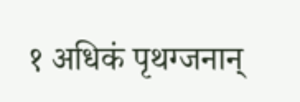१ अधिकं पृथग्जनान्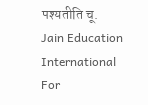पश्यतीति चू.
Jain Education International
For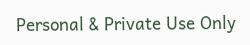Personal & Private Use Only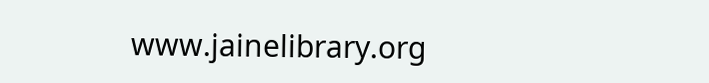www.jainelibrary.org